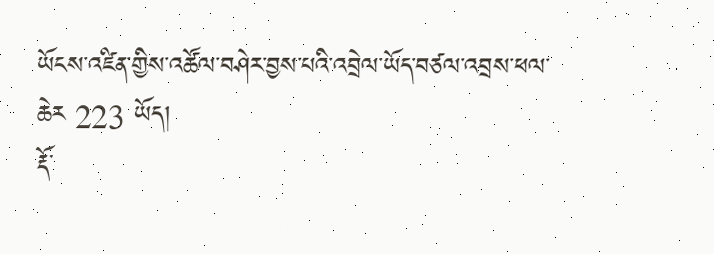ཡོངས་འཛིན་གྱིས་འཚོལ་བཤེར་བྱས་པའི་འབྲེལ་ཡོད་བཙལ་འབྲས་ཕལ་ཆེར 223 ཡོད།
རྡོ་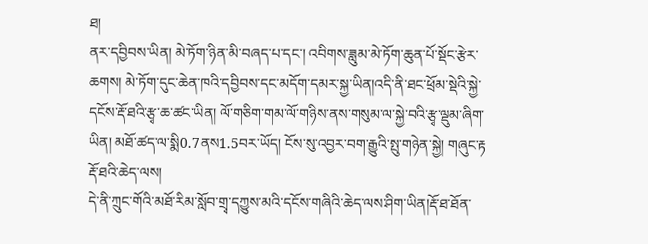ཐ།
ནར་དབྱིབས་ཡིན། མེ་ཏོག་ཉིན་མི་བཞད་པ་དང་། འབིགས་ཟླུམ་མེ་ཏོག་ཆུན་པོ་སྡོང་རྩེར་ཆགས། མེ་ཏོག་དུང་ཆེན་ཁའི་དབྱིབས་དང་མདོག་དམར་སྐྱ་ཡིན།འདི་ནི་ཐང་ཕྲོམ་སྡེའི་སྐྱེ་དངོས་རྡོ་ཐའི་རྩྭ་ཆ་ཚང་ཡིན། ལོ་གཅིག་གམ་ལོ་གཉིས་ནས་གསུམ་ལ་སྐྱེ་བའི་རྩྭ་ལྡུམ་ཞིག་ཡིན། མཐོ་ཚད་ལ་སྨི0.7ནས1.5བར་ཡོད། ངོས་སུ་འབྱར་བག་རྒྱུའི་སྤུ་གཉེན་སྐྱེ། གཞུང་རྟ
རྡོ་ཐའི་ཆེད་ལས།
དེ་ནི་ཀྲུང་གོའི་མཐོ་རིམ་སློབ་གྲྭ་དཀྱུས་མའི་དངོས་གཞིའི་ཆེད་ལས་ཤིག་ཡིན།རྡོ་ཐ་ཐོན་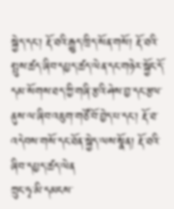སྐྱེད་དང་། རྡོ་ཐའི་རྒྱུད་ཁྲིད་སོན་གསོ། རྡོ་ཐའི་སྤུས་ཚད་ཞིབ་དཔྱད་ཚད་ལེན་དང་གཉེར་སྐྱོང་དོ་དམ་སོགས་ཐད་ཀྱི་གཞི་རྩའི་ཤེས་བྱ་དང་རྩལ་ནུས་ལ་ཞིབ་འཇུག་གཙོ་བོ་བྱེད་པ་དང་། རྡོ་ཐ་འདེབས་གསོ་དང་ཐོན་སྐྱེད་ལས་སྣོན། རྡོ་ཐའི་ཞིབ་དཔྱད་ཚད་ལེན
ཀྲུང་ཧྭ་མི་དམངས་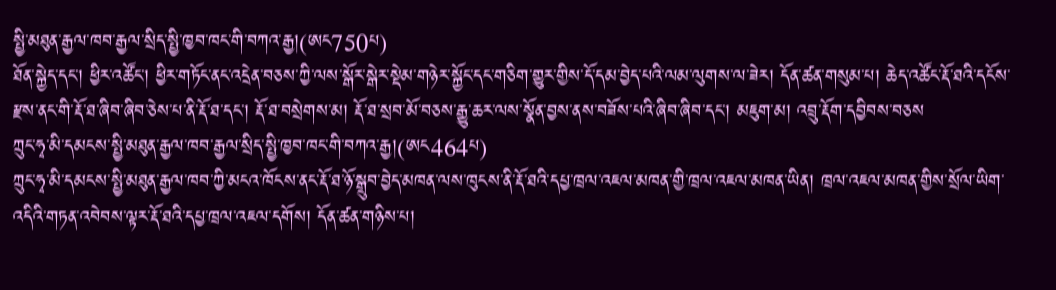སྤྱི་མཐུན་རྒྱལ་ཁབ་རྒྱལ་སྲིད་སྤྱི་ཁྱབ་ཁང་གི་བཀའ་རྒྱ།(ཨང750པ)
ཐོན་སྐྱེད་དང་། ཕྱིར་འཚོང་། ཕྱིར་གཏོང་ནང་འདྲེན་བཅས་ཀྱི་ལས་སྒོར་སྒེར་སྡེམ་གཉེར་སྐྱོང་དང་གཅིག་གྱུར་གྱིས་དོ་དམ་བྱེད་པའི་ལམ་ལུགས་ལ་ཟེར། དོན་ཚན་གསུམ་པ། ཆེད་འཚོང་རྡོ་ཐའི་དངོས་རྫས་ནང་གི་རྡོ་ཐ་ཞིབ་ཞིབ་ཅེས་པ་ནི་རྡོ་ཐ་དང་། རྡོ་ཐ་བསྲེགས་མ། རྡོ་ཐ་སྲབ་མོ་བཅས་རྒྱུ་ཆར་ལས་སྣོན་བྱས་ནས་བཟོས་པའི་ཞིབ་ཞིབ་དང་། མཇུག་མ། འབྲུ་རྡོག་དབྱིབས་བཅས
ཀྲུང་ཧྭ་མི་དམངས་སྤྱི་མཐུན་རྒྱལ་ཁབ་རྒྱལ་སྲིད་སྤྱི་ཁྱབ་ཁང་གི་བཀའ་རྒྱ།(ཨང464པ)
ཀྲུང་ཧྭ་མི་དམངས་སྤྱི་མཐུན་རྒྱལ་ཁབ་ཀྱི་མངའ་ཁོངས་ནང་རྡོ་ཐ་ཉོ་སྒྲུབ་བྱེད་མཁན་ལས་ཁུངས་ནི་རྡོ་ཐའི་དཔྱ་ཁྲལ་འཇལ་མཁན་གྱི་ཁྲལ་འཇལ་མཁན་ཡིན། ཁྲལ་འཇལ་མཁན་གྱིས་སྲོལ་ཡིག་འདིའི་གཏན་འབེབས་ལྟར་རྡོ་ཐའི་དཔྱ་ཁྲལ་འཇལ་དགོས། དོན་ཚན་གཉིས་པ།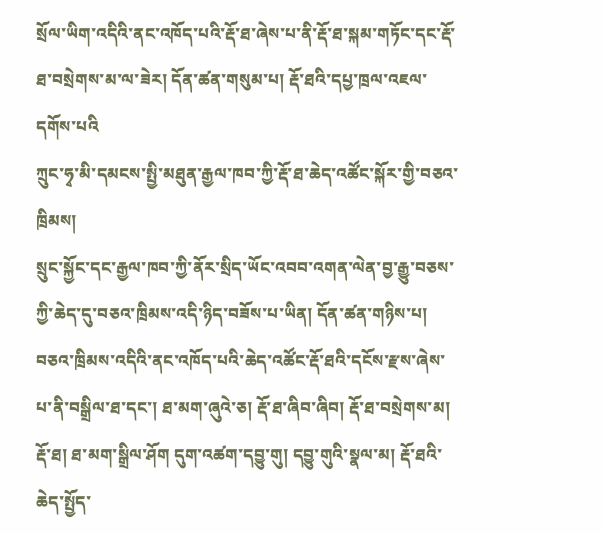སྲོལ་ཡིག་འདིའི་ནང་འཁོད་པའི་རྡོ་ཐ་ཞེས་པ་ནི་རྡོ་ཐ་སྐམ་གཏོང་དང་རྡོ་ཐ་བསྲེགས་མ་ལ་ཟེར། དོན་ཚན་གསུམ་པ། རྡོ་ཐའི་དཔྱ་ཁྲལ་འཇལ་དགོས་པའི
ཀྲུང་ཧྭ་མི་དམངས་སྤྱི་མཐུན་རྒྱལ་ཁབ་ཀྱི་རྡོ་ཐ་ཆེད་འཚོང་སྐོར་གྱི་བཅའ་ཁྲིམས།
སྲུང་སྐྱོང་དང་རྒྱལ་ཁབ་ཀྱི་ནོར་སྲིད་ཡོང་འབབ་འགན་ལེན་བྱ་རྒྱུ་བཅས་ཀྱི་ཆེད་དུ་བཅའ་ཁྲིམས་འདི་ཉིད་བཟོས་པ་ཡིན། དོན་ཚན་གཉིས་པ། བཅའ་ཁྲིམས་འདིའི་ནང་འཁོད་པའི་ཆེད་འཚོང་རྡོ་ཐའི་དངོས་རྫས་ཞེས་པ་ནི་བསྒྲིལ་ཐ་དང་། ཐ་མག་ཞུའེ་ཅ། རྡོ་ཐ་ཞིབ་ཞིབ། རྡོ་ཐ་བསྲེགས་མ། རྡོ་ཐ། ཐ་མག་སྒྲིལ་ཤོག དུག་འཚག་དབྱུ་གུ། དབྱུ་གུའི་སྣལ་མ། རྡོ་ཐའི་ཆེད་སྤྱོད་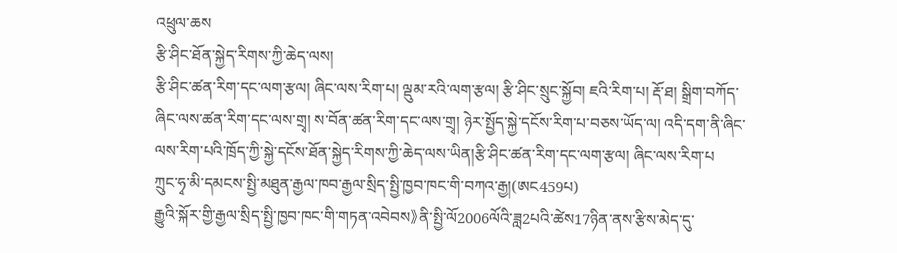འཕྲུལ་ཆས
རྩི་ཤིང་ཐོན་སྐྱེད་རིགས་ཀྱི་ཆེད་ལས།
རྩི་ཤིང་ཚན་རིག་དང་ལག་རྩལ། ཞིང་ལས་རིག་པ། ལྡུམ་རའི་ལག་རྩལ། རྩི་ཤིང་སྲུང་སྐྱོབ། ཇའི་རིག་པ། རྡོ་ཐ། སྒྲིག་བཀོད་ཞིང་ལས་ཚན་རིག་དང་ལས་གྲྭ། ས་བོན་ཚན་རིག་དང་ལས་གྲྭ། ཉེར་སྤྱོད་སྐྱེ་དངོས་རིག་པ་བཅས་ཡོད་ལ། འདི་དག་ནི་ཞིང་ལས་རིག་པའི་ཁྲོད་ཀྱི་སྐྱེ་དངོས་ཐོན་སྐྱེད་རིགས་ཀྱི་ཆེད་ལས་ཡིན།རྩི་ཤིང་ཚན་རིག་དང་ལག་རྩལ། ཞིང་ལས་རིག་པ
ཀྲུང་ཧྭ་མི་དམངས་སྤྱི་མཐུན་རྒྱལ་ཁབ་རྒྱལ་སྲིད་སྤྱི་ཁྱབ་ཁང་གི་བཀའ་རྒྱ།(ཨང459པ)
རྒྱུའི་སྐོར་གྱི་རྒྱལ་སྲིད་སྤྱི་ཁྱབ་ཁང་གི་གཏན་འབེབས》ནི་སྤྱི་ལོ2006ལོའི་ཟླ2པའི་ཚེས17ཉིན་ནས་རྩིས་མེད་དུ་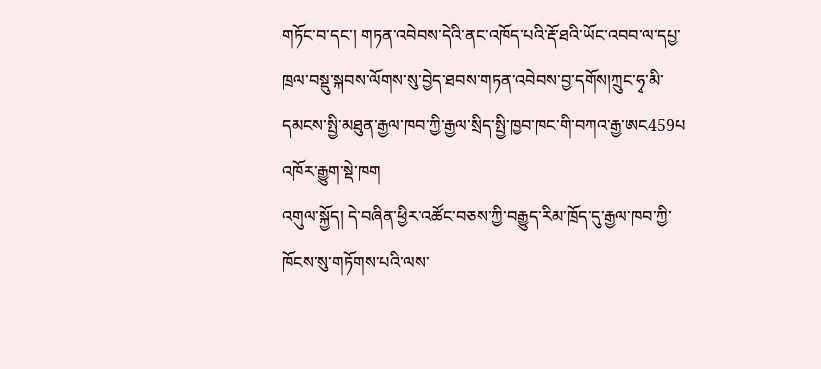གཏོང་བ་དང་། གཏན་འབེབས་དེའི་ནང་འཁོད་པའི་རྡོ་ཐའི་ཡོང་འབབ་ལ་དཔྱ་ཁྲལ་བསྡུ་སྐབས་ལོགས་སུ་བྱེད་ཐབས་གཏན་འབེབས་བྱ་དགོས།ཀྲུང་ཧྭ་མི་དམངས་སྤྱི་མཐུན་རྒྱལ་ཁབ་ཀྱི་རྒྱལ་སྲིད་སྤྱི་ཁྱབ་ཁང་གི་བཀའ་རྒྱ་ཨང459པ
འཁོར་རྒྱུག་སྡེ་ཁག
འགུལ་སྐྱོད། དེ་བཞིན་ཕྱིར་འཚོང་བཅས་ཀྱི་བརྒྱུད་རིམ་ཁྲོད་དུ་རྒྱལ་ཁབ་ཀྱི་ཁོངས་སུ་གཏོགས་པའི་ལས་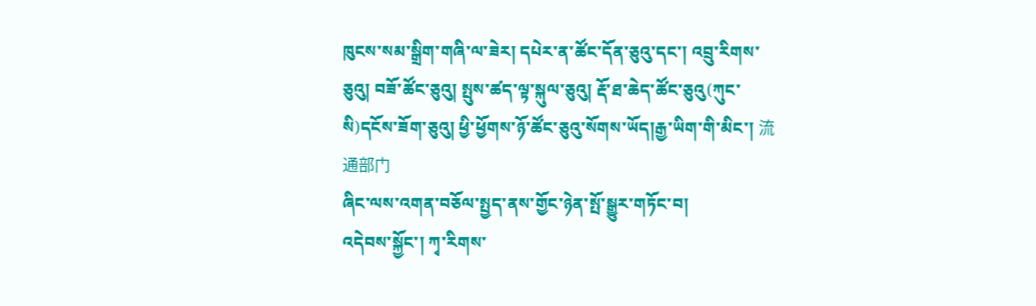ཁུངས་སམ་སྒྲིག་གཞི་ལ་ཟེར། དཔེར་ན་ཚོང་དོན་ཅུའུ་དང་། འབྲུ་རིགས་ཅུའུ། བཟོ་ཚོང་ཅུའུ། སྤུས་ཚད་ལྟ་སྐུལ་ཅུའུ། རྡོ་ཐ་ཆེད་ཚོང་ཅུའུ(ཀུང་སི)དངོས་ཟོག་ཅུའུ། ཕྱི་ཕྱོགས་ཉོ་ཚོང་ཅུའུ་སོགས་ཡོད།རྒྱ་ཡིག་གི་མིང་། 流通部门
ཞིང་ལས་འགན་བཅོལ་སྤྱད་ནས་གྱོང་ཉེན་སྤོ་སྒྱུར་གཏོང་བ།
འདེབས་སྐྱོང་། ཀྭ་རིགས་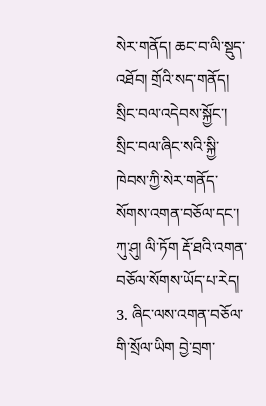སེར་གནོད། ཆང་བ་ལི་སྡུད་འཐོབ། གྲོའི་སད་གནོད། སྲིང་བལ་འདེབས་སྐྱོང་། སྲིང་བལ་ཞིང་སའི་སྐྱི་ཁེབས་ཀྱི་སེར་གནོད་སོགས་འགན་བཅོལ་དང་། ཀུ་ཤུ། ལི་ཏོག རྡོ་ཐའི་འགན་བཅོལ་སོགས་ཡོད་པ་རེད། 3. ཞིང་ལས་འགན་བཅོལ་གི་སྲོལ་ཡིག བྱེ་བྲག་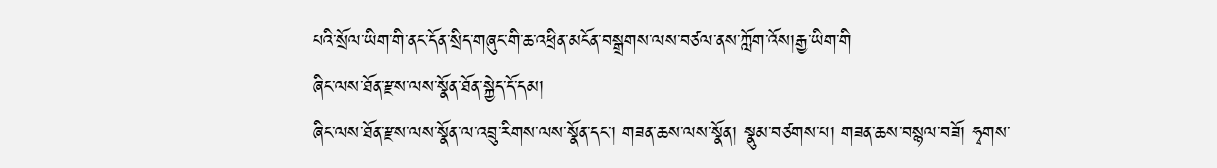པའི་སྲོལ་ཡིག་གི་ནང་དོན་སྲིད་གཞུང་གི་ཆ་འཕྲིན་མངོན་བསྒྲགས་ལས་བཙལ་ནས་ཀློག་འོས།རྒྱ་ཡིག་གི
ཞིང་ལས་ཐོན་རྫས་ལས་སྣོན་ཐོན་སྐྱེད་དོ་དམ།
ཞིང་ལས་ཐོན་རྫས་ལས་སྣོན་ལ་འབྲུ་རིགས་ལས་སྣོན་དང་། གཟན་ཆས་ལས་སྣོན། སྣུམ་བཙགས་པ། གཟན་ཆས་བསྙལ་བཟོ། ཧྭགས་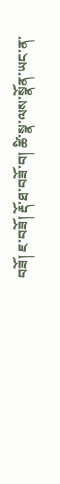བཟོ། ཇ་བཟོ། རྡོ་ཐ་བཟོ་བ། ཚི་སྣ་ལས་སྣོན་ཡང་ན་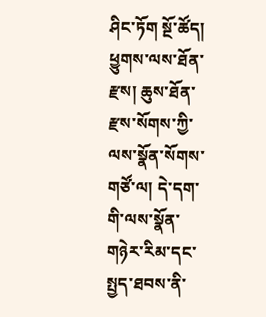ཤིང་ཏོག སྔོ་ཚོད། ཕྱུགས་ལས་ཐོན་རྫས། ཆུས་ཐོན་རྫས་སོགས་ཀྱི་ལས་སྣོན་སོགས་གཙོ་ལ། དེ་དག་གི་ལས་སྣོན་གཉེར་རིམ་དང་སྤྱད་ཐབས་ནི་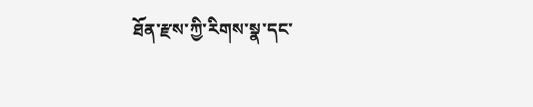ཐོན་རྫས་ཀྱི་རིགས་སྣ་དང་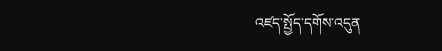འཛད་སྤྱོད་དགོས་འདུན